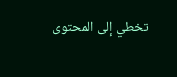تخطي إلى المحتوى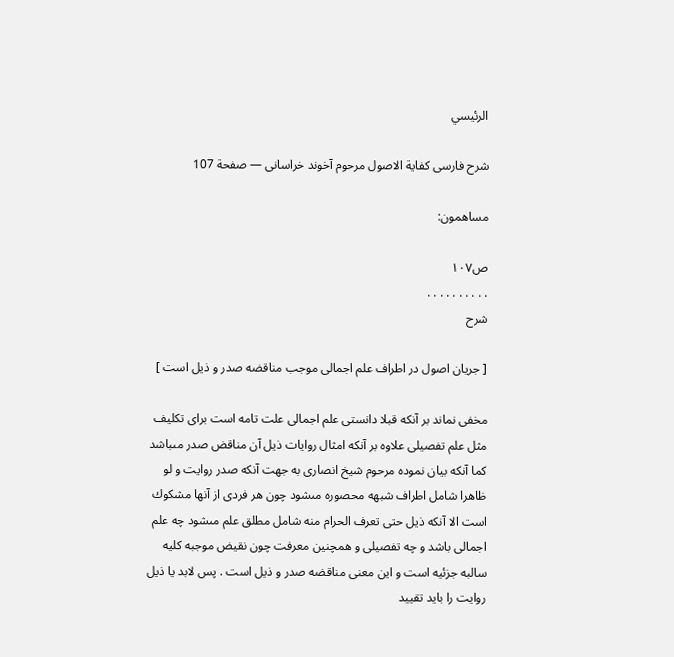الرئيسي

شرح فارسى كفاية الاصول مرحوم آخوند خراسانى — صفحة 107

مساهمون:

ص١٠٧
. . . . . . . . . .
شرح

[ جريان اصول در اطراف علم اجمالى موجب مناقضه صدر و ذيل است ]

مخفى نماند بر آنكه قبلا دانستى علم اجمالى علت تامه است براى تكليف مثل علم تفصيلى علاوه بر آنكه امثال روايات ذيل آن مناقض صدر مىباشد كما آنكه بيان نموده مرحوم شيخ انصارى به جهت آنكه صدر روايت و لو ظاهرا شامل اطراف شبهه محصوره مىشود چون هر فردى از آنها مشكوك است الا آنكه ذيل حتى تعرف الحرام منه شامل مطلق علم مىشود چه علم اجمالى باشد و چه تفصيلى و همچنين معرفت چون نقيض موجبه كليه سالبه جزئيه است و اين معنى مناقضه صدر و ذيل است . پس لابد يا ذيل روايت را بايد تقييد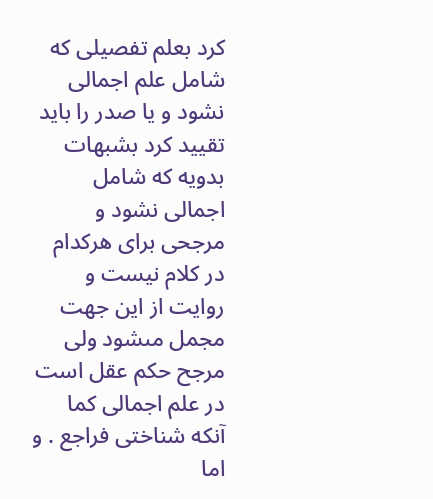كرد بعلم تفصيلى كه شامل علم اجمالى نشود و يا صدر را بايد تقييد كرد بشبهات بدويه كه شامل اجمالى نشود و مرجحى براى هركدام در كلام نيست و روايت از اين جهت مجمل مىشود ولى مرجح حكم عقل است در علم اجمالى كما آنكه شناختى فراجع . و اما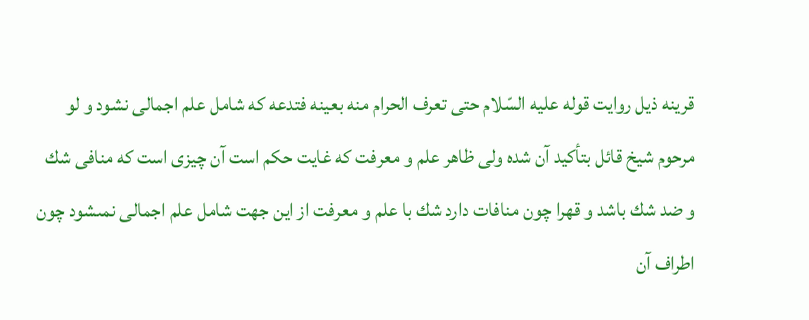قرينه ذيل روايت قوله عليه السّلام حتى تعرف الحرام منه بعينه فتدعه كه شامل علم اجمالى نشود و لو مرحوم شيخ قائل بتأكيد آن شده ولى ظاهر علم و معرفت كه غايت حكم است آن چيزى است كه منافى شك و ضد شك باشد و قهرا چون منافات دارد شك با علم و معرفت از اين جهت شامل علم اجمالى نمىشود چون اطراف آن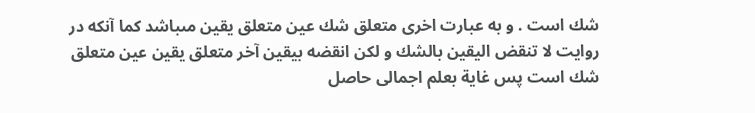شك است . و به عبارت اخرى متعلق شك عين متعلق يقين مىباشد كما آنكه در روايت لا تنقض اليقين بالشك و لكن انقضه بيقين آخر متعلق يقين عين متعلق شك است پس غاية بعلم اجمالى حاصل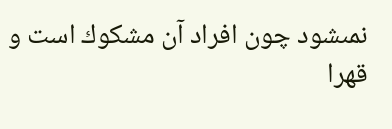نمىشود چون افراد آن مشكوك است و قهرا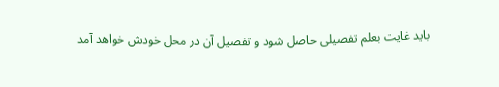بايد غايت بعلم تفصيلى حاصل شود و تفصيل آن در محل خودش خواهد آمد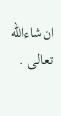ان‌شاءالله تعالى .